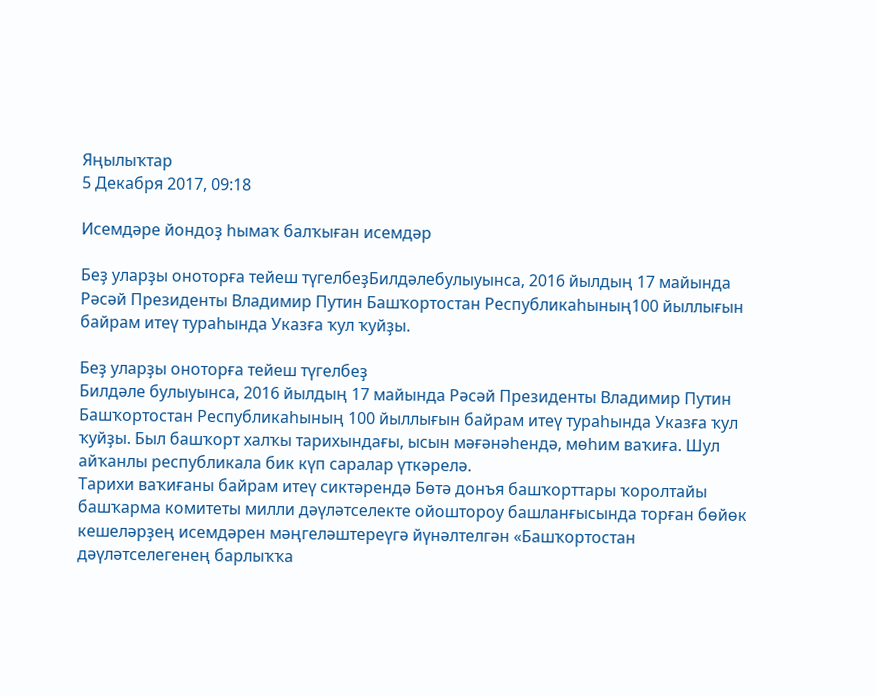Яңылыҡтар
5 Декабря 2017, 09:18

Исемдәре йондоҙ һымаҡ балҡыған исемдәр

Беҙ уларҙы оноторға тейеш түгелбеҙБилдәлебулыуынса, 2016 йылдың 17 майында Рәсәй Президенты Владимир Путин Башҡортостан Республикаһының100 йыллығын байрам итеү тураһында Указға ҡул ҡуйҙы.

Беҙ уларҙы оноторға тейеш түгелбеҙ
Билдәле булыуынса, 2016 йылдың 17 майында Рәсәй Президенты Владимир Путин Башҡортостан Республикаһының 100 йыллығын байрам итеү тураһында Указға ҡул ҡуйҙы. Был башҡорт халҡы тарихындағы, ысын мәғәнәһендә, мөһим ваҡиға. Шул айҡанлы республикала бик күп саралар үткәрелә.
Тарихи ваҡиғаны байрам итеү сиктәрендә Бөтә донъя башҡорттары ҡоролтайы башҡарма комитеты милли дәүләтселекте ойоштороу башланғысында торған бөйөк кешеләрҙең исемдәрен мәңгеләштереүгә йүнәлтелгән «Башҡортостан дәүләтселегенең барлыҡҡа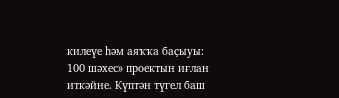килеүе һәм аяҡҡа баҫыуы: 100 шәхес» проектын иғлан иткәйне. Күптән түгел баш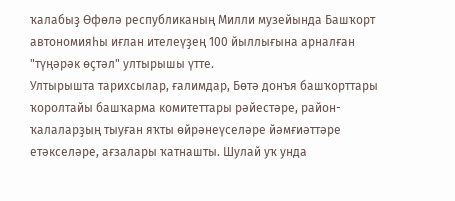ҡалабыҙ Өфөлә республиканың Милли музейында Башҡорт автономияһы иғлан ителеүҙең 100 йыллығына арналған "түңәрәк өҫтәл" ултырышы үтте.
Ултырышта тарихсылар, ғалимдар, Бөтә донъя башҡорттары ҡоролтайы башҡарма комитеттары рәйестәре, район-ҡалаларҙың тыуған яҡты өйрәнеүселәре йәмғиәттәре етәкселәре, ағзалары ҡатнашты. Шулай уҡ унда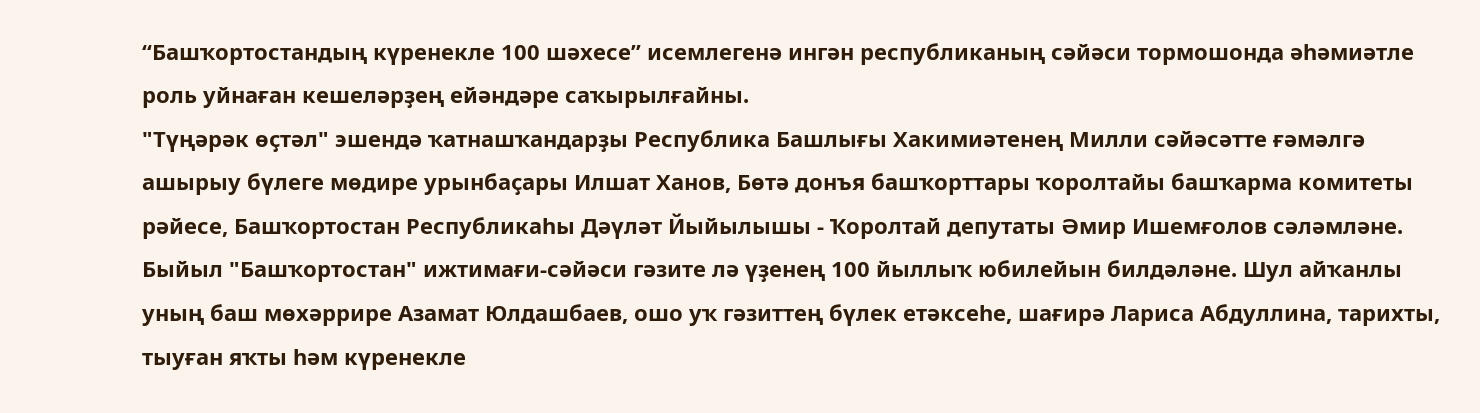“Башҡортостандың күренекле 100 шәхесе” исемлегенә ингән республиканың сәйәси тормошонда әһәмиәтле роль уйнаған кешеләрҙең ейәндәре саҡырылғайны.
"Түңәрәк өҫтәл" эшендә ҡатнашҡандарҙы Республика Башлығы Хакимиәтенең Милли сәйәсәтте ғәмәлгә ашырыу бүлеге мөдире урынбаҫары Илшат Ханов, Бөтә донъя башҡорттары ҡоролтайы башҡарма комитеты рәйесе, Башҡортостан Республикаһы Дәүләт Йыйылышы - Ҡоролтай депутаты Әмир Ишемғолов сәләмләне.
Быйыл "Башҡортостан" ижтимағи-сәйәси гәзите лә үҙенең 100 йыллыҡ юбилейын билдәләне. Шул айҡанлы уның баш мөхәррире Азамат Юлдашбаев, ошо уҡ гәзиттең бүлек етәксеһе, шағирә Лариса Абдуллина, тарихты, тыуған яҡты һәм күренекле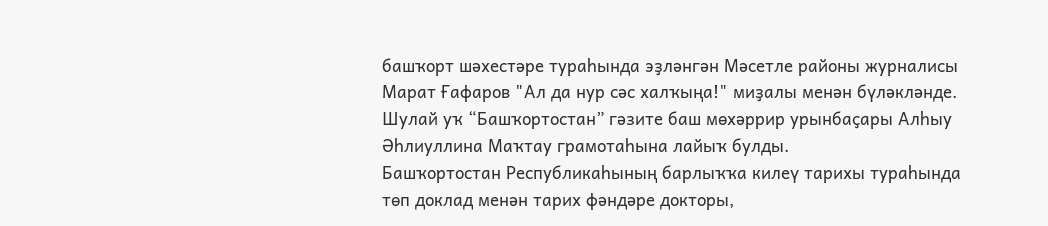башҡорт шәхестәре тураһында эҙләнгән Мәсетле районы журналисы Марат Ғафаров "Ал да нур сәс халҡыңа!" миҙалы менән бүләкләнде. Шулай уҡ “Башҡортостан” гәзите баш мөхәррир урынбаҫары Алһыу Әһлиуллина Маҡтау грамотаһына лайыҡ булды.
Башҡортостан Республикаһының барлыҡҡа килеү тарихы тураһында төп доклад менән тарих фәндәре докторы,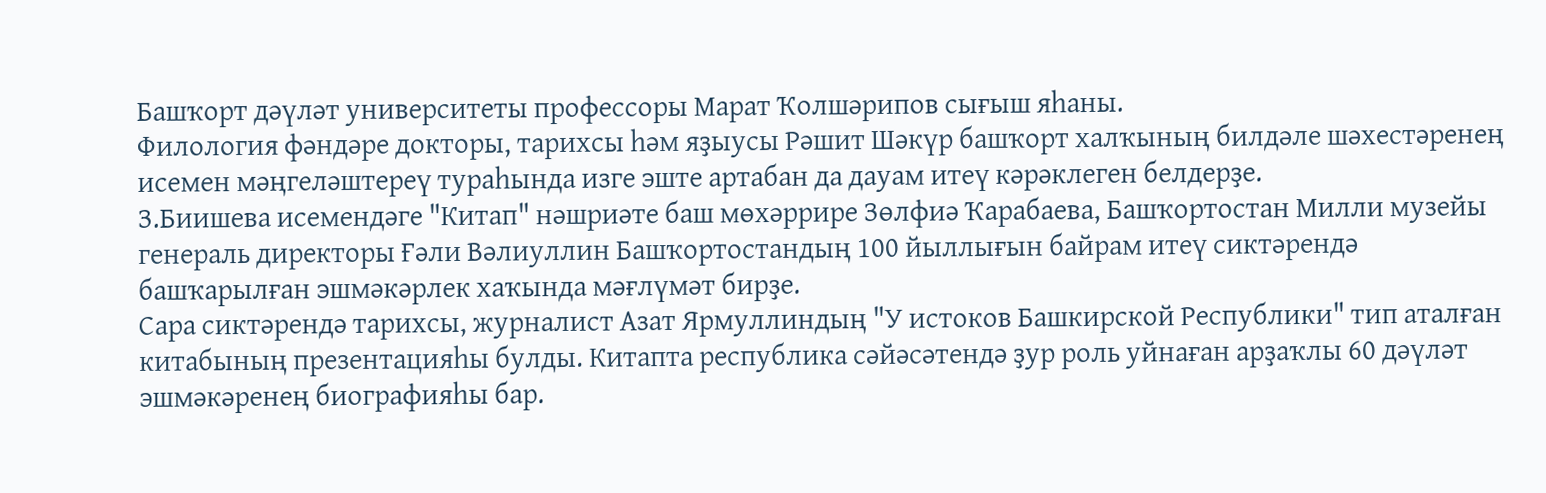Башҡорт дәүләт университеты профессоры Марат Ҡолшәрипов сығыш яһаны.
Филология фәндәре докторы, тарихсы һәм яҙыусы Рәшит Шәкүр башҡорт халҡының билдәле шәхестәренең исемен мәңгеләштереү тураһында изге эште артабан да дауам итеү кәрәклеген белдерҙе.
З.Биишева исемендәге "Китап" нәшриәте баш мөхәррире Зөлфиә Ҡарабаева, Башҡортостан Милли музейы генераль директоры Ғәли Вәлиуллин Башҡортостандың 100 йыллығын байрам итеү сиктәрендә башҡарылған эшмәкәрлек хаҡында мәғлүмәт бирҙе.
Сара сиктәрендә тарихсы, журналист Азат Ярмуллиндың "У истоков Башкирской Республики" тип аталған китабының презентацияһы булды. Китапта республика сәйәсәтендә ҙур роль уйнаған арҙаҡлы 60 дәүләт эшмәкәренең биографияһы бар.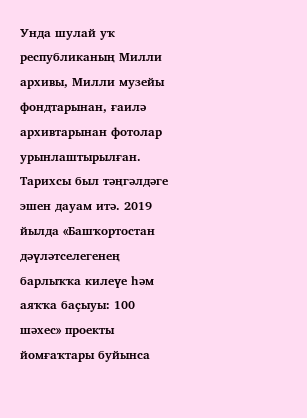Унда шулай уҡ республиканың Милли архивы, Милли музейы фондтарынан, ғаилә архивтарынан фотолар урынлаштырылған. Тарихсы был тәңгәлдәге эшен дауам итә. 2019 йылда «Башҡортостан дәүләтселегенең барлыҡҡа килеүе һәм аяҡҡа баҫыуы: 100 шәхес» проекты йомғаҡтары буйынса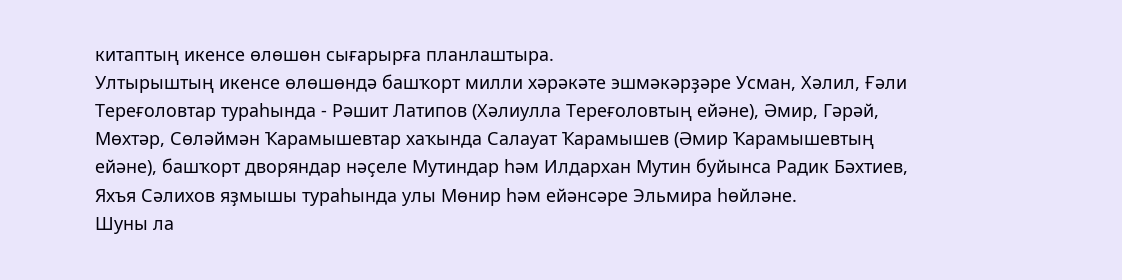китаптың икенсе өлөшөн сығарырға планлаштыра.
Ултырыштың икенсе өлөшөндә башҡорт милли хәрәкәте эшмәкәрҙәре Усман, Хәлил, Ғәли Тереғоловтар тураһында - Рәшит Латипов (Хәлиулла Тереғоловтың ейәне), Әмир, Гәрәй, Мөхтәр, Сөләймән Ҡарамышевтар хаҡында Салауат Ҡарамышев (Әмир Ҡарамышевтың ейәне), башҡорт дворяндар нәҫеле Мутиндар һәм Илдархан Мутин буйынса Радик Бәхтиев, Яхъя Сәлихов яҙмышы тураһында улы Мөнир һәм ейәнсәре Эльмира һөйләне.
Шуны ла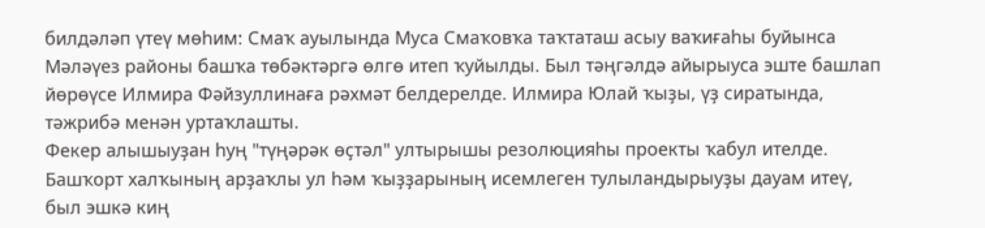билдәләп үтеү мөһим: Смаҡ ауылында Муса Смаҡовҡа таҡтаташ асыу ваҡиғаһы буйынса Мәләүез районы башҡа төбәктәргә өлгө итеп ҡуйылды. Был тәңгәлдә айырыуса эште башлап йөрөүсе Илмира Фәйзуллинаға рәхмәт белдерелде. Илмира Юлай ҡыҙы, үҙ сиратында, тәжрибә менән уртаҡлашты.
Фекер алышыуҙан һуң "түңәрәк өҫтәл" ултырышы резолюцияһы проекты ҡабул ителде. Башҡорт халҡының арҙаҡлы ул һәм ҡыҙҙарының исемлеген тулыландырыуҙы дауам итеү, был эшкә киң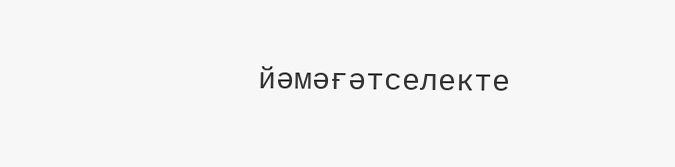йәмәғәтселекте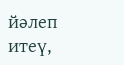йәлеп итеү,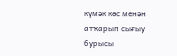күмәк көс менән атҡарып сығыу бурысы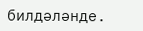билдәләнде.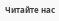Читайте нас